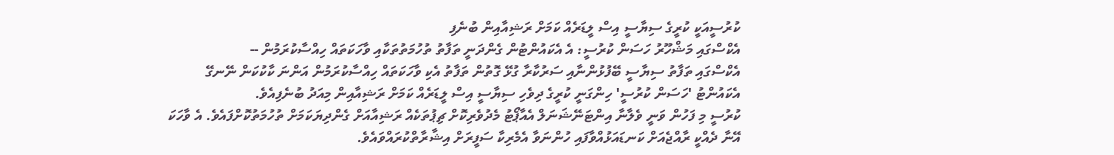ކުރުސީއަކީ ކުރީގެ ސިޔާސީ އިސް ލީޑަރެއް ކަމަށް ރަޝިއާއިން ބުނެފި
އެކްސްގައި މަޝްހޫރު ހަސަން ކުރުސީ: އެ އެކައުންޓުން ގެންދަނީ ތަފާތު ތުހުމަތުތަކާއި ވާހަކަތައް ހިއްސާކުރަމުން --
އެކްސްގައި ތަފާތު ސިޔާސީ ބޭފުޅުންނާއި ސަރުކާރާ ގުޅޭ ގޮތުން ތަފާތު އެކި ވާހަކަތައް ހިއްސާކުރަމުން އަންނަ ކާކުކަން ނޭނގޭ އެކައުންޓު 'ހަސަން ކުރުސީ' ހިންގަނީ ކުރީގެ ދިވެހި ސިޔާސީ އިސް ލީޑަރެއް ކަމަށް ރަޝިއާއިން މިއަދު ބުނެފިއެވެ.
ކުރުސީ މި ފަހުން ވަނީ ވެލާނާ އިންޓަނޭޝަނަލް އެއާޕޯޓު މެދުވެރިކޮށް ޗިޕުތަކެއް ރަޝިއާއަށް ގެންދިޔަކަމަށް ތުހުމަތުކޮށްފައެވެ. އެ ވާހަކަ އޭނާ ދެއްކީ ރާއްޖެއަށް ކަނޑައަޅުއްވާފައި ހުންނަވާ އެމެރިކާ ސަފީރަށް އިޝާރާތްކުރައްވައެވެ.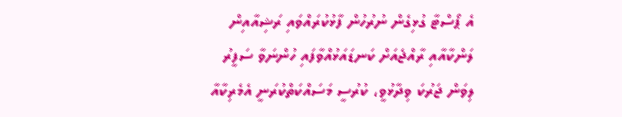އެ ޕޯސްޓާ ގުޅިގެން ނުރުހުން ފާޅުކުރައްވައި ރަޝިއާއިން ލަންކާއާއި ރާއްޖެއަށް ކަނޑައަޅުއްވާފައި ހުންނަވާ ސަފީރު ލިވަން ޖަރުކަ ވިދާޅުވީ، ކުރުސީ މަސައްކަތްކުރަނީ އެމެރިކާއާ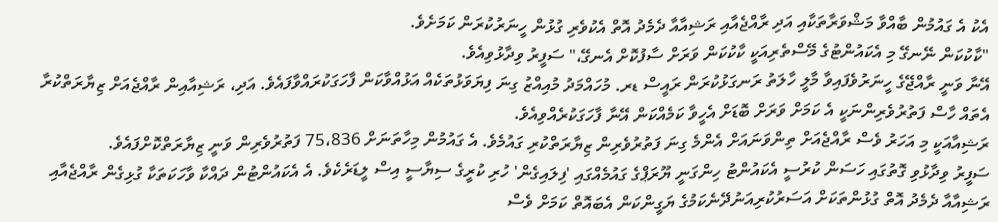އެކު އެ ގައުމުން ބާއްވާ މަޝްވަރާތަކާއި އަދި ރާއްޖެއާއި ރަޝިއާއާ ދެމެދު އޮތް އެކުވެރި ގުޅުން ހީނަރުކުރަން ކަމަށެވެ.
"ކާކުކަން ނޭނގޭ މި އެކައުންޓުގެ މޭސްތެރިއަކީ ކާކުކަން ވަރަށް ސާފުކޮށް އެނގޭ،" ސަފީރު ވިދާޅުވިއެވެ.
އޭނާ ވަނީ ރާއްޖޭގެ ހީނަރުވެފައިވާ މާލީ ހާލަތު ރަނގަޅުކުރަން ރައީސް ޑރ. މުހައްމަދު މުއިއްޒު ގިނަ ފިޔަވަޅުތަކެއް އަޅުއްވާކަން ފާހަގަކުރައްވާފައެވެ. އަދި، ރަޝިއާއިން ރާއްޖެއަށް ޒިޔާރަތްކުރާ އެތައް ހާސް ފަތުރުވެރިންނަކީ އެ ކަމަށް ވަރަށް ބޮޑަށް އެހީވާ ކަމެއްކަން އޭނާ ފާހަގަކުރެއްވިއެވެ.
ރަޝިއާއަކީ މި އަހަރު ވެސް ރާއްޖެއަށް ތިންވަނައަށް އެންމެ ގިނަ ފަތުރުވެރިން ޒިޔާރަތްކުރި ގައުމެވެ. އެ ގައުމުން މިހާތަނަށް 75،836 ފަތުރުވެރިން ވަނީ ޒިޔާރަތްކޮށްފައެވެ.
ސަފީރު ވިދާޅުވި ގޮތުގައި ހަސަން ކުރުސީ އެކައުންޓު ހިންގަނީ ޔޫރަޕްގެ ގައުމެއްގައި 'ފިލައިގެން' ހުރި ކުރީގެ ސިޔާސީ އިސް ލީޑަރެކެވެ. އެ އެކައުންޓުން ދައްކާ ވާހަކަތަކާ ގުޅިގެން ރާއްޖެއާއި ރަޝިއާއާ ދެމެދު އޮތް ގުޅުންތަކަށް އަސަރުކުރިއަނުދޭނެކަމުގެ ޔަގީންކަން އެބައޮތް ކަމަށް ވެސް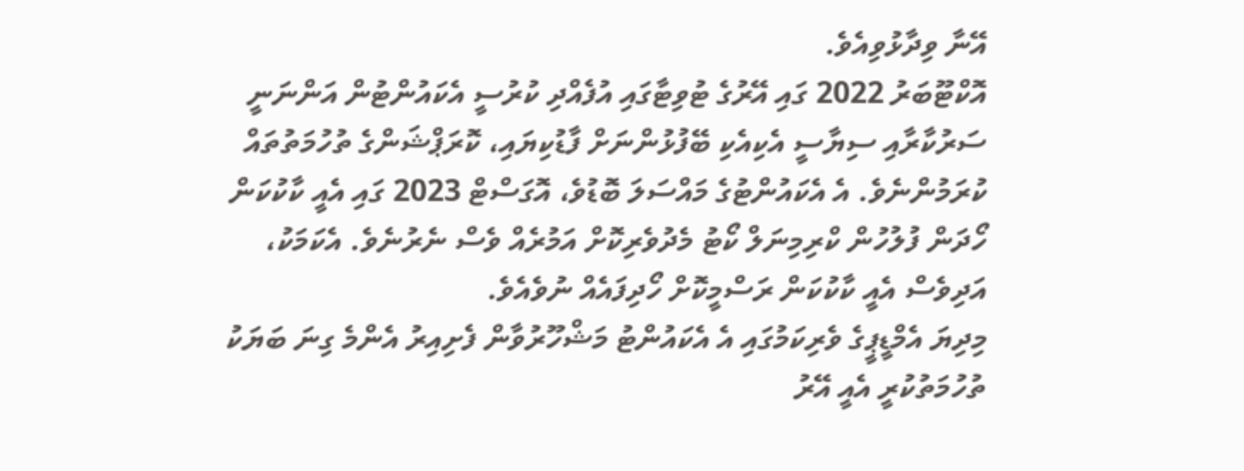އޭނާ ވިދާޅުވިއެވެ.
އޮކްޓޫބަރު 2022 ގައި އޭރުގެ ޓުވިޓާގައި އުފެއްދި ކުރުސީ އެކައުންޓުން އަންނަނީ ސަރުކާރާއި ސިޔާސީ އެކިއެކި ބޭފުޅުންނަށް ފާޑުކިޔައި، ކޮރަޕްޝަންގެ ތުހުމަތުތައް ކުރަމުންނެވެ. އެ އެކައުންޓުގެ މައްސަލަ ބޮޑުވެ، އޮގަސްޓް 2023 ގައި އެއީ ކާކުކަން ހޯދަން ފުލުހުން ކްރިމިނަލް ކޯޓު މެދުވެރިކޮށް އަމުރެއް ވެސް ނެރުނެވެ. އެކަމަކު، އަދިވެސް އެއީ ކާކުކަން ރަސްމީކޮށް ހޯދިފައެއް ނުވެއެވެ.
މިދިޔަ އެމްޑީޕީގެ ވެރިކަމުގައި އެ އެކައުންޓު މަޝްހޫރުވާން ފެށިއިރު އެންމެ ގިނަ ބަޔަކު ތުހުމަތުކުރީ އެއީ އޭރު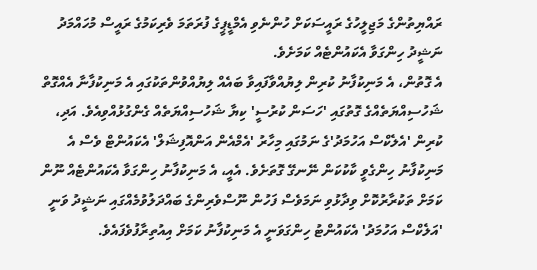ރައްޔިތުންގެ މަޖިލީހުގެ ރައީސަކަށް ހުންނެވި އެމްޑީޕީގެ ފުރަތަމަ ވެރިކަމުގެ ރައީސް މުހައްމަދު ނަޝީދު ހިންގަވާ އެކައުންޓެއް ކަމަށެވެ.
އެ ގޮތުން، އެ މަނިކުފާނު ކުރިން ލިޔުއްވާފައިވާ ބައެއް ލިޔުއްވުންތަކުގައި އެ މަނިކުފާނާ އެއްގޮތް ޝަހުސިއްޔަތެއްގެ ގޮތުގައި 'ހަސަން ކުރުސީ' ކިޔާ ޝަހުސިއްޔަތެއް ގެންގުޅުއްވިއެވެ. އަދި، ކުރިން 'އެލެކްސް އަހުމަދު'ގެ ނަމުގައި މިހާރު 'އެމްއެން އަންއޮފިޝަލް' އެކައުންޓް ވެސް އެ މަނިކުފާނު ހިންގެވީ ކާކުކަން ނޭނގޭ ގޮތަށެވެ. އެއީ، އެ މަނިކުފާނު ހިންގަވާ އެކައުންޓެއް ނޫން ކަމަށް ތަކުރާރުކޮށް ވިދާޅުވި ނަމަވެސް ފަހުން ނޫސްވެރިންގެ ބައްދަލުވުމެއްގައި ނަޝީދު ވަނީ 'އަލެކްސް އަހުމަދު' އެކައުންޓު ހިންގަވަނީ އެ މަނިކުފާނު ކަމަށް އިއުތިރާފުވެފައެވެ.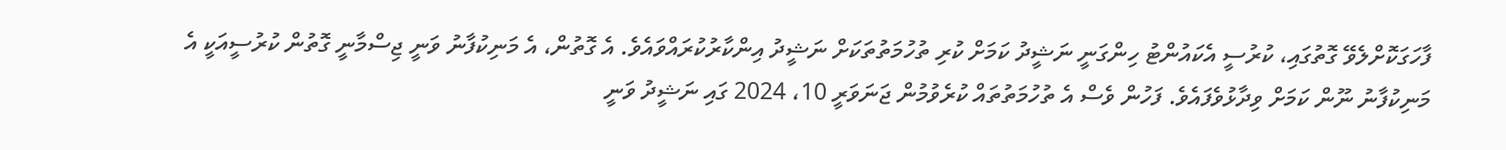ފާހަގަކޮށްލެވޭ ގޮތުގައި، ކުރުސީ އެކައުންޓު ހިންގަނީ ނަޝީދު ކަމަށް ކުރި ތުހުމަތުތަކަށް ނަޝީދު އިންކާރުކުރައްވައެވެ. އެ ގޮތުން، އެ މަނިކުފާނު ވަނީ ޖިސްމާނީ ގޮތުން ކުރުސީއަކީ އެ މަނިކުފާނު ނޫން ކަމަށް ވިދާޅުވެފައެވެ. ފަހުން ވެސް އެ ތުހުމަތުތައް ކުރެވުމުން ޖަނަވަރީ 10، 2024 ގައި ނަޝީދު ވަނީ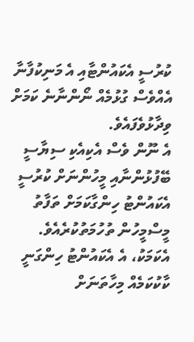ކުރުސީ އެކައުންޓާއި އެ މަނިކުފާނާ އެއްވެސް ގުޅުމެއް ނޯންނާނެ ކަމަށް ވިދާޅުވެފައެވެ.
އެ ނޫން ވެސް އެކިއެކި ސިޔާސީ ބޭފުޅުންނާއި މީހުންނަށް ކުރުސީ އެކައުންޓު ހިންގާކަމަށް ތަފާތު މީސްމީހުން ތުހުމަތުކުރެއެވެ. އެކަމަކު، އެ އެކައުންޓު ހިންގަނީ ކާކުކަމެއް މިހާތަނަށް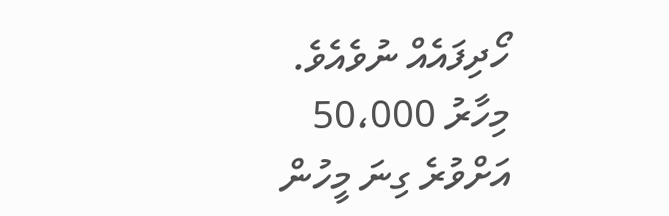ހޯދިފައެއް ނުވެއެވެ.
މިހާރު 50،000 އަށްވުރެ ގިނަ މީހުން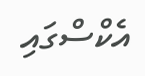އެކްސްގައި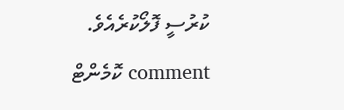ކުރުސީ ފޮލޯކުރެއެވެ.
comment ކޮމެންޓް